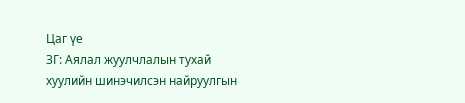Цаг үе
ЗГ: Аялал жуулчлалын тухай хуулийн шинэчилсэн найруулгын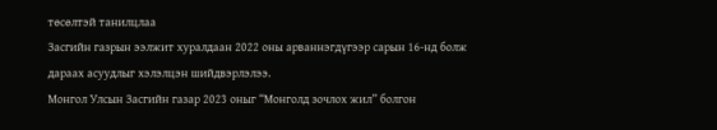төсөлтэй танилцлаа
Засгийн газрын ээлжит хуралдаан 2022 оны арваннэгдүгээр сарын 16-нд болж дараах асуудлыг хэлэлцэн шийдвэрлэлээ.
Монгол Улсын Засгийн газар 2023 оныг “Монголд зочлох жил” болгон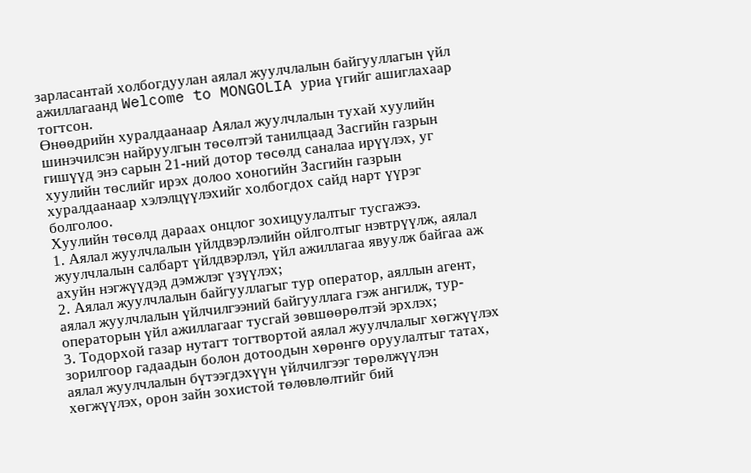зарласантай холбогдуулан аялал жуулчлалын байгууллагын үйл ажиллагаанд Welcome to MONGOLIA уриа үгийг ашиглахаар тогтсон.
Өнөөдрийн хуралдаанаар Аялал жуулчлалын тухай хуулийн шинэчилсэн найруулгын төсөлтэй танилцаад Засгийн газрын гишүүд энэ сарын 21-ний дотор төсөлд саналаа ирүүлэх, уг хуулийн төслийг ирэх долоо хоногийн Засгийн газрын хуралдаанаар хэлэлцүүлэхийг холбогдох сайд нарт үүрэг болголоо.
Хуулийн төсөлд дараах онцлог зохицуулалтыг тусгажээ.
1. Аялал жуулчлалын үйлдвэрлэлийн ойлголтыг нэвтрүүлж, аялал жуулчлалын салбарт үйлдвэрлэл, үйл ажиллагаа явуулж байгаа аж ахуйн нэгжүүдэд дэмжлэг үзүүлэх;
2. Аялал жуулчлалын байгууллагыг тур оператор, аяллын агент, аялал жуулчлалын үйлчилгээний байгууллага гэж ангилж, тур-операторын үйл ажиллагааг тусгай зөвшөөрөлтэй эрхлэх;
3. Тодорхой газар нутагт тогтвортой аялал жуулчлалыг хөгжүүлэх зорилгоор гадаадын болон дотоодын хөрөнгө оруулалтыг татах, аялал жуулчлалын бүтээгдэхүүн үйлчилгээг төрөлжүүлэн хөгжүүлэх, орон зайн зохистой төлөвлөлтийг бий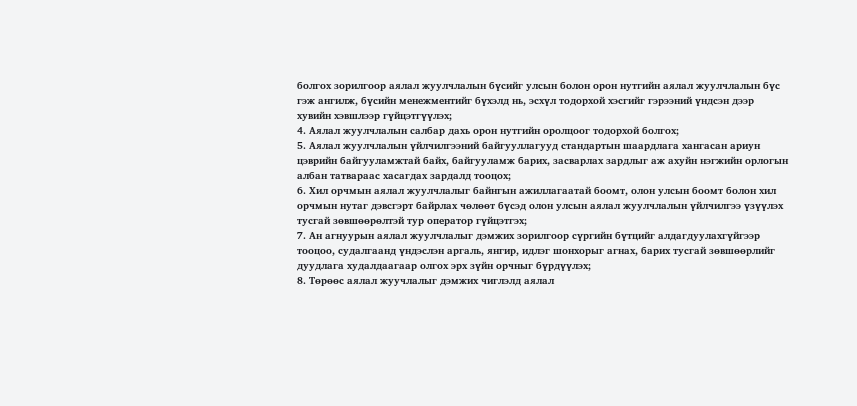болгох зорилгоор аялал жуулчлалын бүсийг улсын болон орон нутгийн аялал жуулчлалын бүс гэж ангилж, бүсийн менежментийг бүхэлд нь, эсхүл тодорхой хэсгийг гэрээний үндсэн дээр хувийн хэвшлээр гүйцэтгүүлэх;
4. Аялал жуулчлалын салбар дахь орон нутгийн оролцоог тодорхой болгох;
5. Аялал жуулчлалын үйлчилгээний байгууллагууд стандартын шаардлага хангасан ариун цэврийн байгууламжтай байх, байгууламж барих, засварлах зардлыг аж ахуйн нэгжийн орлогын албан татвараас хасагдах зардалд тооцох;
6. Хил орчмын аялал жуулчлалыг байнгын ажиллагаатай боомт, олон улсын боомт болон хил орчмын нутаг дэвсгэрт байрлах чөлөөт бүсэд олон улсын аялал жуулчлалын үйлчилгээ үзүүлэх тусгай зөвшөөрөлтэй тур оператор гүйцэтгэх;
7. Ан агнуурын аялал жуулчлалыг дэмжих зорилгоор сүргийн бүтцийг алдагдуулахгүйгээр тооцоо, судалгаанд үндэслэн аргаль, янгир, идлэг шонхорыг агнах, барих тусгай зөвшөөрлийг дуудлага худалдаагаар олгох эрх зүйн орчныг бүрдүүлэх;
8. Төрөөс аялал жуучлалыг дэмжих чиглэлд аялал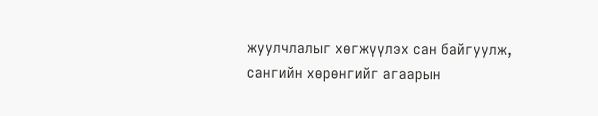жуулчлалыг хөгжүүлэх сан байгуулж, сангийн хөрөнгийг агаарын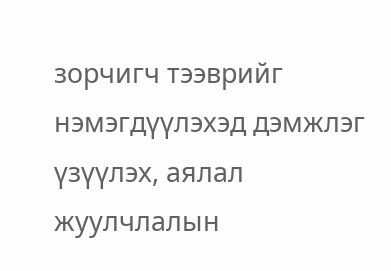зорчигч тээврийг нэмэгдүүлэхэд дэмжлэг үзүүлэх, аялал жуулчлалын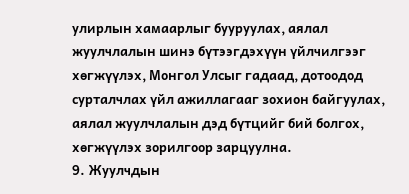улирлын хамаарлыг бууруулах, аялал жуулчлалын шинэ бүтээгдэхүүн үйлчилгээг хөгжүүлэх, Монгол Улсыг гадаад, дотоодод сурталчлах үйл ажиллагааг зохион байгуулах, аялал жуулчлалын дэд бүтцийг бий болгох, хөгжүүлэх зорилгоор зарцуулна.
9. Жуулчдын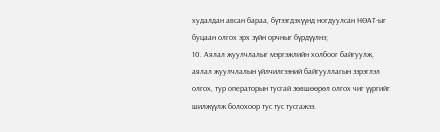худалдан авсан бараа, бүтээгдэхүүнд ногдуулсан НӨАТ-ыг буцаан олгох эрх зүйн орчныг бүрдүүлнэ;
10. Аялал жуулчлалыг мэргэжлийн холбоог байгуулж, аялал жуулчлалын үйлчилгээний байгууллагын зэрэглэл олгох, тур операторын тусгай зөвшөөрөл олгох чиг үүргийг шилжүүлж болохоор тус тус тусгажээ.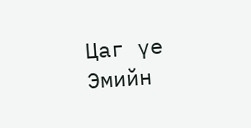Цаг үе
Эмийн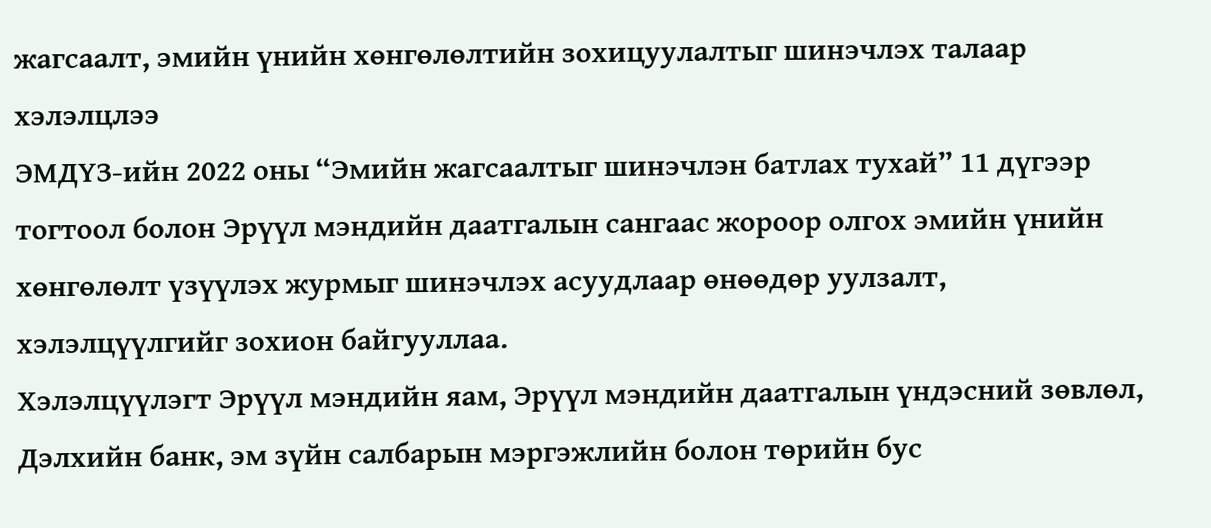жагсаалт, эмийн үнийн хөнгөлөлтийн зохицуулалтыг шинэчлэх талаар хэлэлцлээ
ЭМДҮЗ-ийн 2022 оны “Эмийн жагсаалтыг шинэчлэн батлах тухай” 11 дүгээр тогтоол болон Эрүүл мэндийн даатгалын сангаас жороор олгох эмийн үнийн хөнгөлөлт үзүүлэх журмыг шинэчлэх асуудлаар өнөөдөр уулзалт, хэлэлцүүлгийг зохион байгууллаа.
Хэлэлцүүлэгт Эрүүл мэндийн яам, Эрүүл мэндийн даатгалын үндэсний зөвлөл, Дэлхийн банк, эм зүйн салбарын мэргэжлийн болон төрийн бус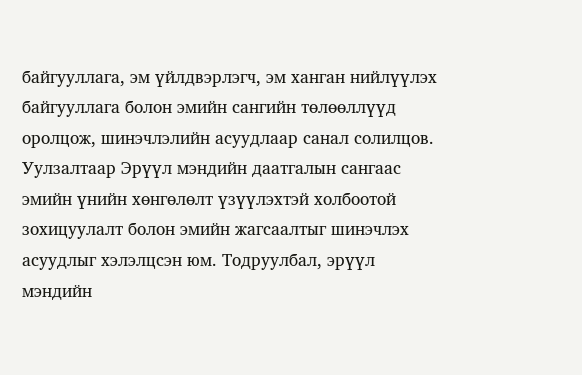байгууллага, эм үйлдвэрлэгч, эм ханган нийлүүлэх байгууллага болон эмийн сангийн төлөөллүүд оролцож, шинэчлэлийн асуудлаар санал солилцов.
Уулзалтаар Эрүүл мэндийн даатгалын сангаас эмийн үнийн хөнгөлөлт үзүүлэхтэй холбоотой зохицуулалт болон эмийн жагсаалтыг шинэчлэх асуудлыг хэлэлцсэн юм. Тодруулбал, эрүүл мэндийн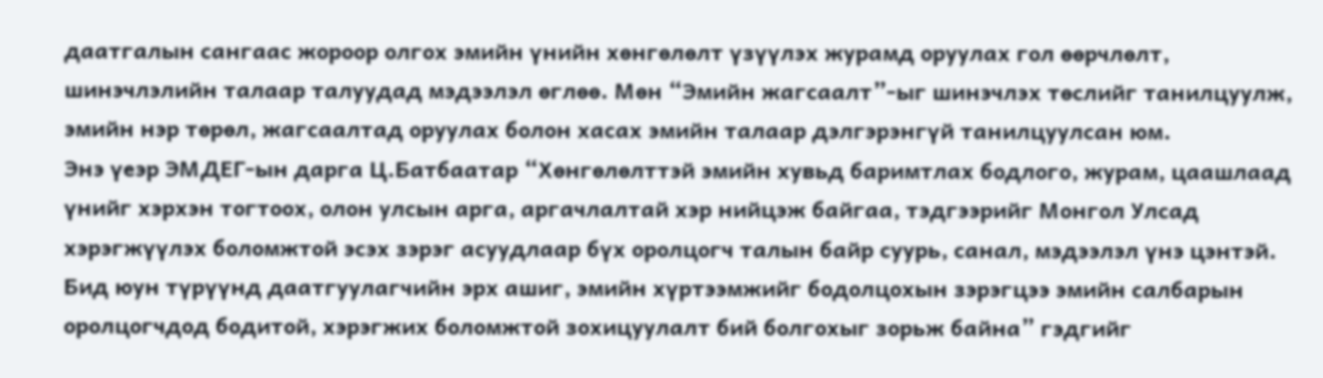даатгалын сангаас жороор олгох эмийн үнийн хөнгөлөлт үзүүлэх журамд оруулах гол өөрчлөлт, шинэчлэлийн талаар талуудад мэдээлэл өглөө. Мөн “Эмийн жагсаалт”-ыг шинэчлэх төслийг танилцуулж, эмийн нэр төрөл, жагсаалтад оруулах болон хасах эмийн талаар дэлгэрэнгүй танилцуулсан юм.
Энэ үеэр ЭМДЕГ-ын дарга Ц.Батбаатар “Хөнгөлөлттэй эмийн хувьд баримтлах бодлого, журам, цаашлаад үнийг хэрхэн тогтоох, олон улсын арга, аргачлалтай хэр нийцэж байгаа, тэдгээрийг Монгол Улсад хэрэгжүүлэх боломжтой эсэх зэрэг асуудлаар бүх оролцогч талын байр суурь, санал, мэдээлэл үнэ цэнтэй. Бид юун түрүүнд даатгуулагчийн эрх ашиг, эмийн хүртээмжийг бодолцохын зэрэгцээ эмийн салбарын оролцогчдод бодитой, хэрэгжих боломжтой зохицуулалт бий болгохыг зорьж байна” гэдгийг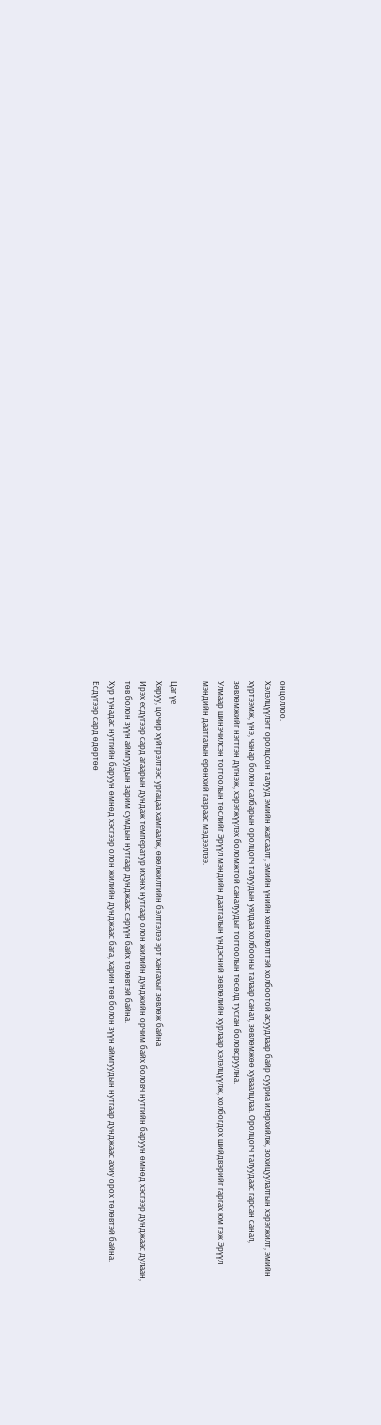онцоллоо.
Хэлэлцүүлэгт оролцсон талууд эмийн жагсаалт, эмийн үнийн хөнгөлөлттэй холбоотой асуудлаар байр сууриа илэрхийлж, зохицуулалтын хэрэгжилт, эмийн хүртээмж, үнэ, чанар болон салбарын оролцогч талуудын уялдаа холбооны талаар санал, зөвлөмжөө хуваалцлаа. Оролцогч талуудаас гарсан санал, зөвлөмжийг нэгтгэн дүгнэж, хэрэгжүүлэх боломжтой саналуудыг тогтоолын төсөлд тусган боловсруулна.
Улмаар шинэчилсэн тогтоолын төслийг Эрүүл мэндийн даатгалын үндэсний зөвлөлийн хурлаар хэлэлцүүлж, холбогдох шийдвэрийг гаргах юм гэж Эрүүл мэндийн даатгалын ерөнхий газраас мэдээллээ.

Цаг үе
Хяруу, цочир хүйтрэлтээс ургацаа хамгаалж, өвөлжилтийн бэлтгэлээ эрт хангахыг зөвлөж байна
Ирэх есдүгээр сард агаарын дундаж температур ихэнх нутгаар олон жилийн дунджийн орчим байх боловч нутгийн баруун өмнөд хэсгээр дунджаас дулаан, төв болон зүүн аймгуудын зарим сумдын нутгаар дунджаас сэрүүн байх төлөвтэй байна.
Хур тунадас нутгийн баруун өмнөд хэсгээр олон жилийн дунджаас бага, харин төв болон зүүн аймгуудын нутгаар дунджаас ахиу орох төлөвтэй байна.
Есдүгээр сард өдөртөө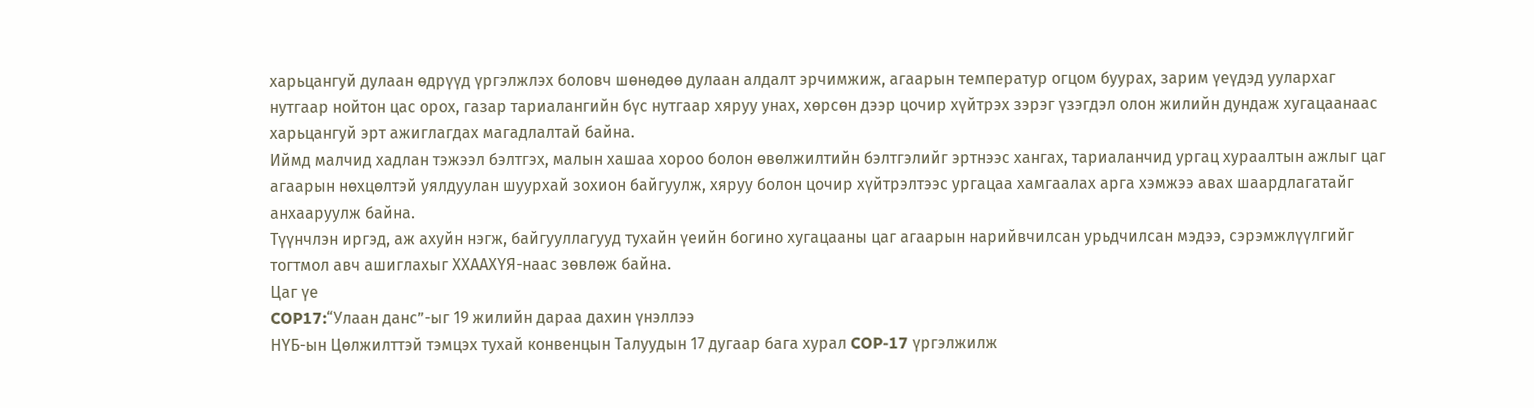харьцангуй дулаан өдрүүд үргэлжлэх боловч шөнөдөө дулаан алдалт эрчимжиж, агаарын температур огцом буурах, зарим үеүдэд уулархаг нутгаар нойтон цас орох, газар тариалангийн бүс нутгаар хяруу унах, хөрсөн дээр цочир хүйтрэх зэрэг үзэгдэл олон жилийн дундаж хугацаанаас харьцангуй эрт ажиглагдах магадлалтай байна.
Иймд малчид хадлан тэжээл бэлтгэх, малын хашаа хороо болон өвөлжилтийн бэлтгэлийг эртнээс хангах, тариаланчид ургац хураалтын ажлыг цаг агаарын нөхцөлтэй уялдуулан шуурхай зохион байгуулж, хяруу болон цочир хүйтрэлтээс ургацаа хамгаалах арга хэмжээ авах шаардлагатайг анхааруулж байна.
Түүнчлэн иргэд, аж ахуйн нэгж, байгууллагууд тухайн үеийн богино хугацааны цаг агаарын нарийвчилсан урьдчилсан мэдээ, сэрэмжлүүлгийг тогтмол авч ашиглахыг ХХААХҮЯ-наас зөвлөж байна.
Цаг үе
COP17:“Улаан данс”-ыг 19 жилийн дараа дахин үнэллээ
НҮБ-ын Цөлжилттэй тэмцэх тухай конвенцын Талуудын 17 дугаар бага хурал COP-17 үргэлжилж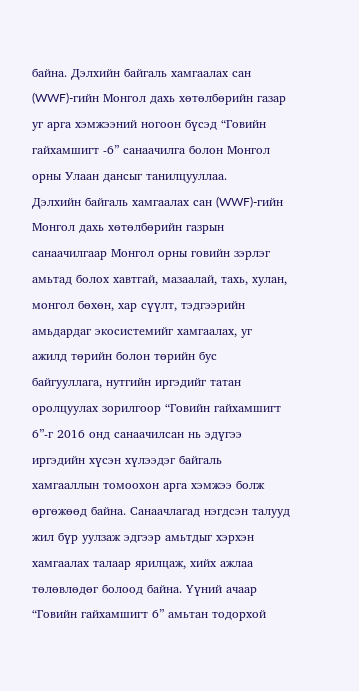байна. Дэлхийн байгаль хамгаалах сан (WWF)-гийн Монгол дахь хөтөлбөрийн газар уг арга хэмжээний ногоон бүсэд “Говийн гайхамшигт -6” санаачилга болон Монгол орны Улаан дансыг танилцууллаа.
Дэлхийн байгаль хамгаалах сан (WWF)-гийн Монгол дахь хөтөлбөрийн газрын санаачилгаар Монгол орны говийн зэрлэг амьтад болох хавтгай, мазаалай, тахь, хулан, монгол бөхөн, хар сүүлт, тэдгээрийн амьдардаг экосистемийг хамгаалах, уг ажилд төрийн болон төрийн бус байгууллага, нутгийн иргэдийг татан оролцуулах зорилгоор “Говийн гайхамшигт 6”-г 2016 онд санаачилсан нь эдүгээ иргэдийн хүсэн хүлээдэг байгаль хамгааллын томоохон арга хэмжээ болж өргөжөөд байна. Санаачлагад нэгдсэн талууд жил бүр уулзаж эдгээр амьтдыг хэрхэн хамгаалах талаар ярилцаж, хийх ажлаа төлөвлөдөг болоод байна. Үүний ачаар “Говийн гайхамшигт 6” амьтан тодорхой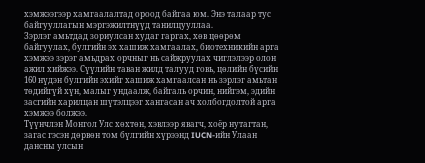хэмжээгээр хамгаалалтад ороод байгаа юм. Энэ талаар тус байгууллагын мэргэжилтнүүд танилцууллаа.
Зэрлэг амьтдад зориулсан худаг гаргах, хөв цөөрөм байгуулах, булгийн эх хашиж хамгаалах, биотехникийн арга хэмжээ зэрэг амьдрах орчныг нь сайжруулах чиглэлээр олон ажил хийжээ. Сүүлийн таван жилд талууд говь, цөлийн бүсийн 160 нүдэн булгийн эхийг хашиж хамгаалсан нь зэрлэг амьтан төдийгүй хүн, малыг ундаалж, байгаль орчин, нийгэм, эдийн засгийн харилцан шүтэлцээг хангасан ач холбогдолтой арга хэмжээ болжээ.
Түүнчлэн Монгол Улс хөхтөн, хэвлээр явагч, хоёр нутагтан, загас гэсэн дөрвөн том бүлгийн хүрээнд IUCN-ийн Улаан дансны улсын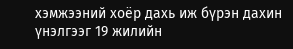хэмжээний хоёр дахь иж бүрэн дахин үнэлгээг 19 жилийн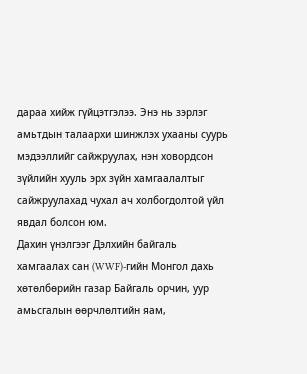дараа хийж гүйцэтгэлээ. Энэ нь зэрлэг амьтдын талаархи шинжлэх ухааны суурь мэдээллийг сайжруулах, нэн ховордсон зүйлийн хууль эрх зүйн хамгаалалтыг сайжруулахад чухал ач холбогдолтой үйл явдал болсон юм.
Дахин үнэлгээг Дэлхийн байгаль хамгаалах сан (WWF)-гийн Монгол дахь хөтөлбөрийн газар Байгаль орчин, уур амьсгалын өөрчлөлтийн яам,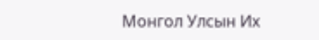Монгол Улсын Их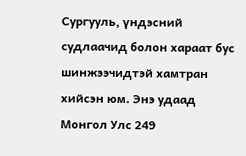Сургууль, үндэсний судлаачид болон хараат бус шинжээчидтэй хамтран хийсэн юм. Энэ удаад Монгол Улс 249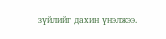зүйлийг дахин үнэлжээ.